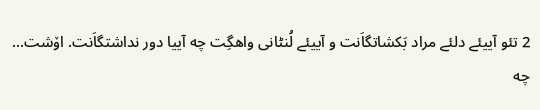2 تئو آییئے دلئے مراد بَکشاتگاَنت و آییئے لُنٹانی واهگِت چه آییا دور نداشتگاَنت. اۆشت...
چه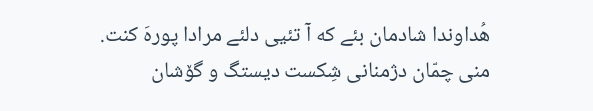هُداوندا شادمان بئے که آ تئیی دلئے مرادا پورهَ کنت.
منی چمّان دژمنانی شِکست دیستگ و گۆشان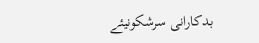بدکارانی سرشکونیئے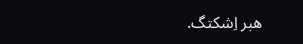هبر اِشکتگ.